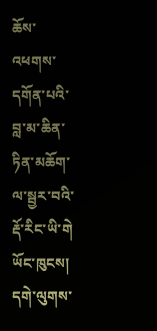ཆོས་འཕགས་དགོན་པའི་བླ་མ་ཆིན་ཏིན་མཆོག་ལ་སྦྱར་བའི་རྡོ་རིང་ཡི་གེ
ཡོང་ཁུངས།   དགེ་ལུགས་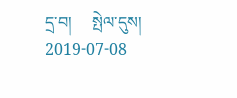དྲ་བ།     སྤེལ་དུས།  2019-07-08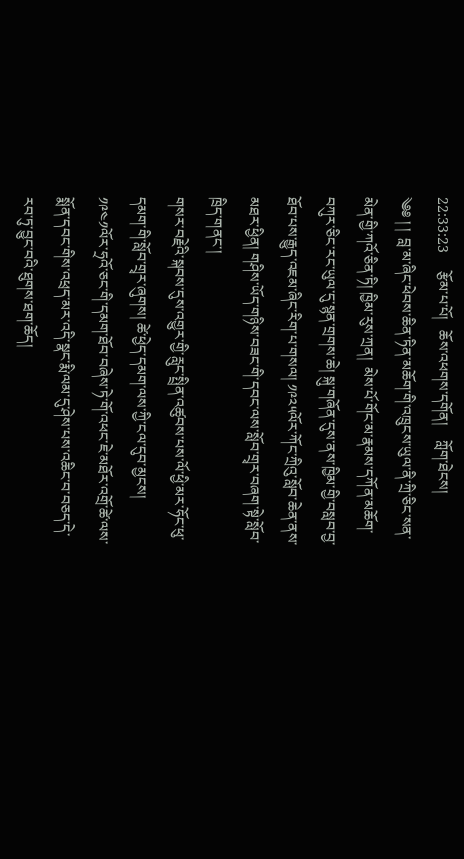22:33:23     རྩོམ་པ་པོ།   ཆོས་འཕགས་དགོན།    ཀློག་ཐེངས།
༄༅ ། །  བླ་མ་ཞིང་ཕེབས་ཆིན་ཏིན་མཆོག་གི་འཁྲུངས་ཡུལ་ནི་ཀྲི་ཅིང་སན་མེན་གྱི་ཀའོ་ཅིན་ཏི། ཁྱིམ་རུས་ཀྲན།  མེས་པོ་གོང་མ་རྣམས་དཀོན་མཆོག་བཀུར་ཅིང་རང་ཡུལ་དུ་སྙན་གྲགས་ཆེ། སྐུ་གཞོན་དུས་ནས་ཁྱིམ་གྱི་བསླབ་བྱ་ཐོབ་པས་རྒྱུད་འཇམ་ཞིང་རིག་པ་གསལ། ༡༩༢༥ལོར་ཀོང་ཀྲིའུ་སློབ་ཆེན་ནས་མཐར་ཕྱིན། གཤིས་ཡོད་གཉིས་བཟང་གི་དབང་ལས་སློབ་གྲྭར་བཞག་སྟེ་སློབ་ཁྲིད་གནང་།
གསར་བརྗེའི་སྐབས་དུས་འགྱུར་གྱི་རླུང་སྤྲིན་འཚུབས་པས་ལོ་ཕྱི་མར་ཧོང་ཕུ་དམག་གི་སློབ་གྲྭར་ཞུགས། ཚེ་ཕྱེད་དམག་ལས་ཀྱི་ངལ་དུབ་མྱངས། ༡༩༤༡ལོར་ཧྲའོ་ཅང་གི་དམག་ཐོབ་བཞེས་ཏེ་གོ་འཕང་ཇེ་མཐོར་འགྲོ་ཚེ་ལས་སྨོན་དབང་གིས་འཕྲད་མར་འདི་སྣང་རྨི་ལམ་དུ་ཤེས་པས་འཆིང་བ་བཅད་དེ་རབ་ཏུ་བྱུང་བའི་ཐུགས་ཐག་ཆོད།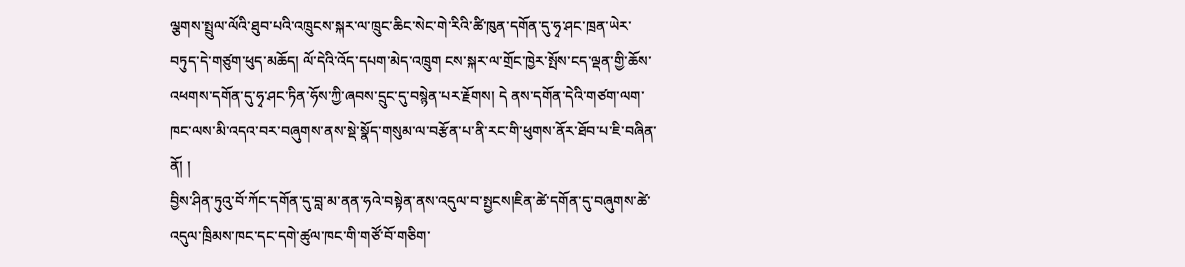ལྕགས་སྤྲུལ་ལོའི་ཐུབ་པའི་འཁྲུངས་སྐར་ལ་ཁྲུང་ཆིང་སེང་གེ་རིའི་ཚི་ཁུན་དགོན་དུ་ཧྭ་ཤང་ཁྲན་ཡེར་བཏུད་དེ་གཙུག་ཕུད་མཆོད། ལོ་དེའི་འོད་དཔག་མེད་འཁྲུག ངས་སྐར་ལ་གྲོང་ཁྱེར་སྤོས་ངད་ལྡན་གྱི་ཆོས་འཕགས་དགོན་དུ་ཧྭ་ཤང་ཏིན་ཧོས་ཀྱི་ཞབས་དྲུང་དུ་བསྙེན་པར་རྗོགས། དེ ནས་དགོན་དེའི་གཙག་ལག་ཁང་ལས་མི་འདའ་བར་བཞུགས་ནས་སྡེ་སྣོད་གསུམ་ལ་བརྩོན་པ་ནི་རང་གི་ཕུགས་ནོར་ཐོབ་པ་ཇི་བཞིན་ནོ། །
བྱིས་ཤིན་ཏུའུ་བོ་ཀོང་དགོན་དུ་བླ་མ་ནན་ཧའེ་བསྟེན་ནས་འདུལ་བ་སྤྱངས།ཇིན་ཚེ་དགོན་དུ་བཞུགས་ཚེ་འདུལ་ཁྲིམས་ཁང་དང་དགེ་ཚུལ་ཁང་གི་གཙོ་བོ་གཅིག་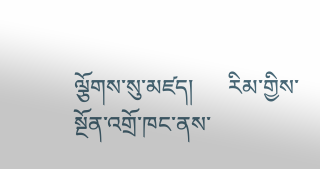ལྕོགས་སུ་མཛད།      རིམ་གྱིས་སྔོན་འགྲོ་ཁང་ནས་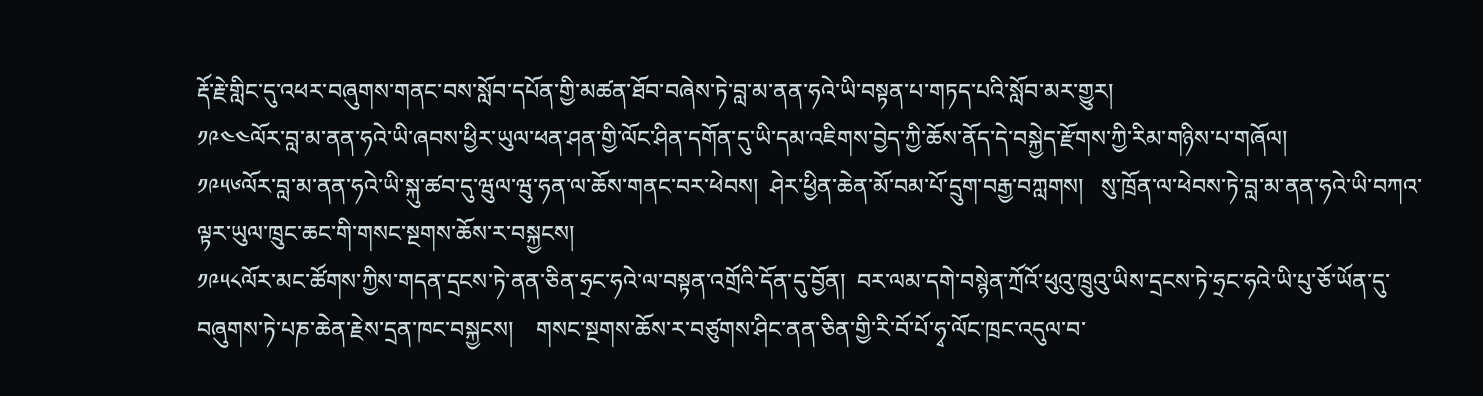རྡོ་རྗེ་གླིང་དུ་འཕར་བཞུགས་གནང་བས་སློབ་དཔོན་གྱི་མཚན་ཐོབ་བཞེས་ཏེ་བླ་མ་ནན་ཧའེ་ཡི་བསྟན་པ་གཏད་པའི་སློབ་མར་གྱུར།
༡༩༤༤ལོར་བླ་མ་ནན་ཧའེ་ཡི་ཞབས་ཕྱིར་ཡུལ་ཕན་ཤན་གྱི་ལོང་ཤིན་དགོན་དུ་ཡི་དམ་འཇིགས་བྱེད་ཀྱི་ཆོས་ནོད་དེ་བསྐྱེད་རྫོགས་ཀྱི་རིམ་གཉིས་པ་གཞོལ།
༡༩༥༦ལོར་བླ་མ་ནན་ཧའེ་ཡི་སྐུ་ཚབ་དུ་ཝུལ་ཝུ་ཧན་ལ་ཆོས་གནང་བར་ཕེབས།  ཤེར་ཕྱིན་ཆེན་མོ་བམ་པོ་དྲུག་བརྒྱ་བཀླགས།   སུ་ཁྲོན་ལ་ཕེབས་ཏེ་བླ་མ་ནན་ཧའེ་ཡི་བཀའ་ལྟར་ཡུལ་ཁྲུང་ཆང་གི་གསང་སྔགས་ཆོས་ར་བསྐྱངས།
༡༩༥༨ལོར་མང་ཚོགས་ཀྱིས་གདན་དྲངས་ཏེ་ནན་ཅིན་ཧྲང་ཧའེ་ལ་བསྟན་འགྲོའི་དོན་དུ་བྱོན།  བར་ལམ་དགེ་བསྙེན་ཀྲོའོ་ཕུའུ་ཁྲུའུ་ཡིས་དྲངས་ཏེ་ཧྲང་ཧའེ་ཡི་པུ་ཅོ་ཡོན་དུ་བཞུགས་ཏེ་པཎ་ཆེན་རྗེས་དྲན་ཁང་བསྐྱངས།    གསང་སྔགས་ཆོས་ར་བཙུགས་ཤིང་ནན་ཅིན་གྱི་རི་བོ་པོ་ཧྭ་ལོང་ཁྲང་འདུལ་བ་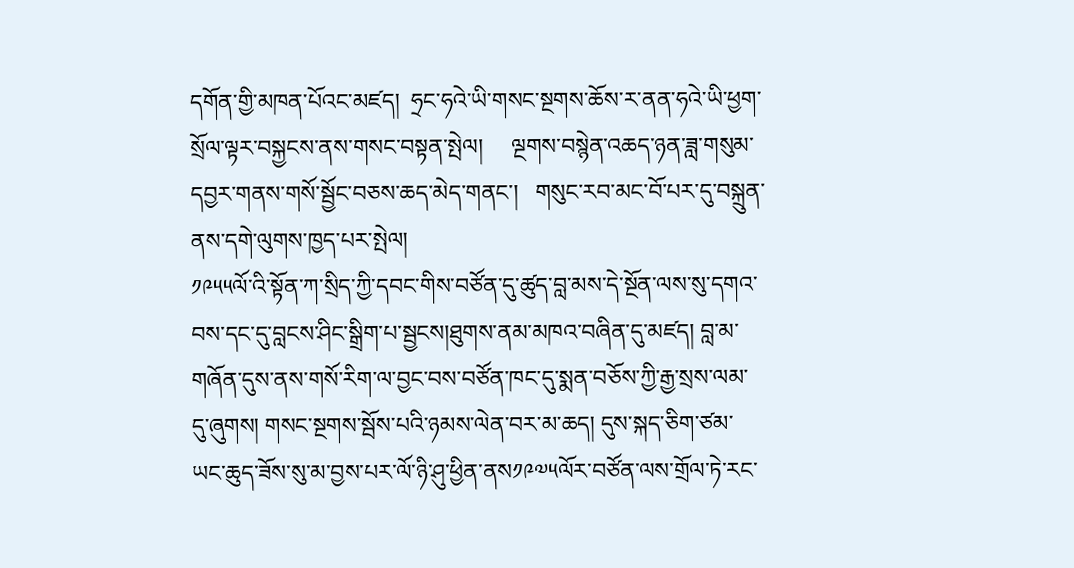དགོན་གྱི་མཁན་པོའང་མཛད།  ཧྲང་ཧའེ་ཡི་གསང་སྔགས་ཆོས་ར་ནན་ཧའེ་ཡི་ཕྱག་སྲོལ་ལྟར་བསྐྱངས་ནས་གསང་བསྟན་སྤེལ།     ལྔགས་བསྙེན་འཆད་ཉན་ཟླ་གསུམ་དབྱར་གནས་གསོ་སྦྱོང་བཅས་ཆད་མེད་གནང་།   གསུང་རབ་མང་བོ་པར་དུ་བསྐྲུན་ནས་དགེ་ལུགས་ཁྱད་པར་སྤེལ།
༡༩༥༥ལོ་འི་སྟོན་ཀ་སྲིད་ཀྱི་དབང་གིས་བཙོན་དུ་ཚུད་བླ་མས་དེ་སྔོན་ལས་སུ་དགའ་བས་དང་དུ་བླངས་ཤིང་སྒྲིག་པ་སྦྱངས།ཐུགས་ནམ་མཁའ་བཞིན་དུ་མཛད། བླ་མ་གཞོན་དུས་ནས་གསོ་རིག་ལ་བྱང་བས་བཙོན་ཁང་དུ་སྨན་བཅོས་ཀྱི་རྒྱ་སྲས་ལམ་དུ་ཞུགས། གསང་སྔགས་སྦོས་པའི་ཉམས་ལེན་བར་མ་ཆད། དུས་སྐད་ཅིག་ཙམ་ཡང་ཆུད་ཟོས་སུ་མ་བྱས་པར་ལོ་ཉི་ཤུ་ཕྱིན་ནས༡༩༧༥ལོར་བཙོན་ལས་གྲོལ་ཏེ་རང་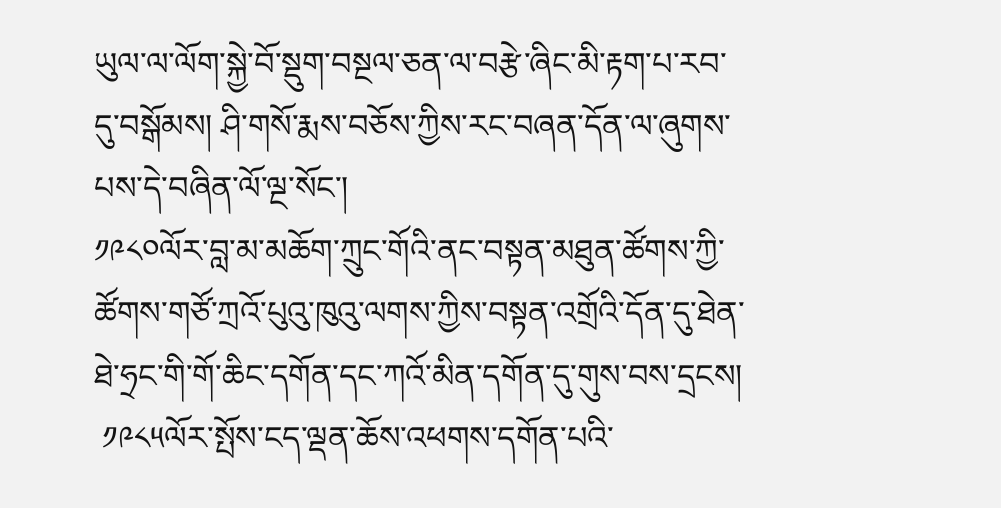ཡུལ་ལ་ལོག་སྐྱེ་བོ་སྡུག་བསྔལ་ཅན་ལ་བརྩེ་ཞིང་མི་རྟག་པ་རབ་དུ་བསྒོམས། ཤི་གསོ་རྨས་བཅོས་ཀྱིས་རང་བཞན་དོན་ལ་ཞུགས་པས་དེ་བཞིན་ལོ་ལྔ་སོང་།
༡༩༨༠ལོར་བླ་མ་མཆོག་ཀྲུང་གོའི་ནང་བསྟན་མཐུན་ཚོགས་ཀྱི་ཚོགས་གཙོ་ཀྲའོ་པུའུ་ཁུའུ་ལགས་ཀྱིས་བསྟན་འགྲོའི་དོན་དུ་ཐེན་ཐེ་ཧྲང་གི་གོ་ཆིང་དགོན་དང་ཀའོ་མིན་དགོན་དུ་གུས་བས་དྲངས།
 ༡༩༨༥ལོར་སྤོས་ངད་ལྡན་ཆོས་འཕགས་དགོན་པའི་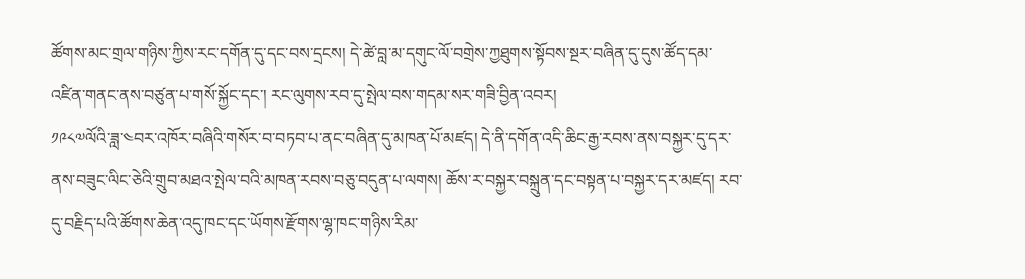ཚོགས་མང་གྲལ་གཉིས་ཀྱིས་རང་དགོན་དུ་དང་བས་དྲངས། དེ་ཚེ་བླ་མ་དགུང་ལོ་བགྲེས་ཀྱཐུགས་སྟོབས་སྔར་བཞིན་དུ་དུས་ཚོད་དམ་འཛིན་གནང་ནས་བཙུན་པ་གསོ་སྐྱོང་དང་། རང་ལུགས་རབ་དུ་སྤེལ་བས་གདམ་སར་གཟི་བྱིན་འབར།
༡༩༨༧ལོའི་ཟླ་༤བར་འཁོར་བཞིའི་གསོར་བ་བཏབ་པ་ནང་བཞིན་དུ་མཁན་པོ་མཛད། དེ་ནི་དགོན་འདི་ཆིང་རྒྱ་རབས་ནས་བསྐྱར་དུ་དར་ནས་བཟུང་ལིང་ཅེའི་གྲུབ་མཐའ་སྤེལ་བའི་མཁན་རབས་བཅུ་བདུན་པ་ལགས། ཆོས་ར་བསྐྱར་བསྐྲུན་དང་བསྟན་པ་བསྐྱར་དར་མཛད། རབ་དུ་བརྗིད་པའི་ཚོགས་ཆེན་འདུ་ཁང་དང་ཡོགས་རྫོགས་ལྷ་ཁང་གཉིས་རིམ་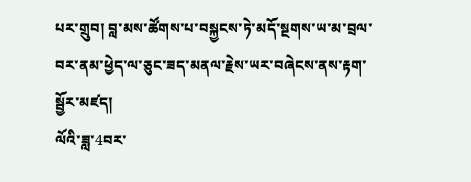པར་གྲུབ། བླ་མས་ཚོགས་པ་བསྐྱངས་ཏེ་མདོ་སྔགས་ཡ་མ་བྲལ་བར་ནམ་ཕྱེད་ལ་ཅུང་ཟད་མནལ་རྗེས་ཡར་བཞེངས་ནས་རྟག་སྦྱོར་མཛད།
ལོའི་ཟླ་4བར་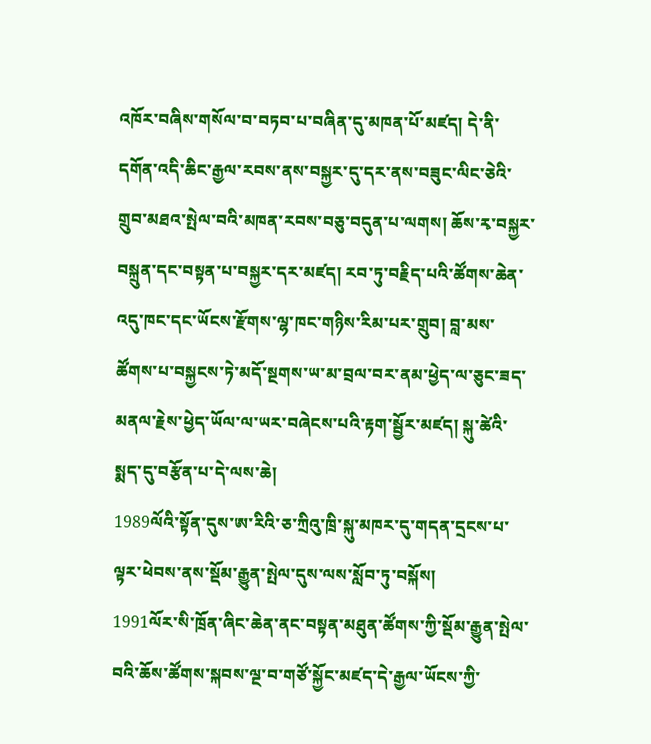འཁོར་བཞིས་གསོལ་བ་བཏབ་པ་བཞིན་དུ་མཁན་པོ་མཛད། དེ་ནི་དགོན་འདི་ཆིང་རྒྱལ་རབས་ནས་བསྐྱར་དུ་དར་ནས་བཟུང་ལིང་ཅེའི་གྲུབ་མཐའ་སྤེལ་བའི་མཁན་རབས་བཅུ་བདུན་པ་ལགས། ཆོས་རྭ་བསྐྱར་བསྐྲུན་དང་བསྟན་པ་བསྐྱར་དར་མཛད། རབ་ཏུ་བརྗིད་པའི་ཚོགས་ཆེན་འདུ་ཁང་དང་ཡོངས་རྫོགས་ལྷ་ཁང་གཉིས་རིམ་པར་གྲུབ། བླ་མས་ཚོགས་པ་བསྐྱངས་ཏེ་མདོ་སྔགས་ཡ་མ་བྲལ་བར་ནམ་ཕྱེད་ལ་ཅུང་ཟད་མནལ་རྗེས་ཕྱེད་ཡོལ་ལ་ཡར་བཞེངས་པའི་རྟག་སྦྱོར་མཛད། སྐུ་ཚེའི་སྨད་དུ་བརྩོན་པ་དེ་ལས་ཆེ།
1989ལོའི་སྟོན་དུས་ཨ་རིའི་ཅ་ཀྲིའུ་ཁྲི་སྐུ་མཁར་དུ་གདན་དྲངས་པ་ལྟར་ཕེབས་ནས་སྡོམ་རྒྱུན་སྤེལ་དུས་ལས་སློབ་ཏུ་བསྐོས།
1991ལོར་སི་ཁྲོན་ཞིང་ཆེན་ནང་བསྟན་མཐུན་ཚོགས་ཀྱི་སྡོམ་རྒྱུན་སྤེལ་བའི་ཆོས་ཚོགས་སྐབས་ལྔ་བ་གཙོ་སྐྱོང་མཛད་དེ་རྒྱལ་ཡོངས་ཀྱི་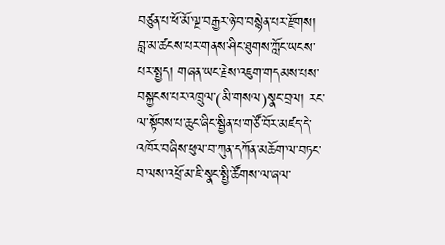བཙུན་པ་ཕོ་མོ་ལྔ་བརྒྱར་ཉེ་བ་བསྙེན་པར་རྫོགས། བླ་མ་ཚངས་པར་གནས་ཤིང་ཐུགས་ཀློང་ཡངས་པར་སྤྱད། གཞན་ཡང་རྗེས་འཇུག་གདམས་པས་བསྐྱངས་པར་འཁྲུལ་(མི་གསལ)སྣང་བྲལ། རང་ལ་སྟོབས་པ་ཆུང་ཞིང་སྦྱིན་པ་གཙོ་བོར་མཛད་དེ་འཁོར་བཞིས་ཕུལ་བ་ཀུན་དཀོན་མཆོག་ལ་བཏང་བ་ལས་འཕྲོ་མ་ཇི་སྣང་སྤྱི་ཚོགས་ལ་ཞལ་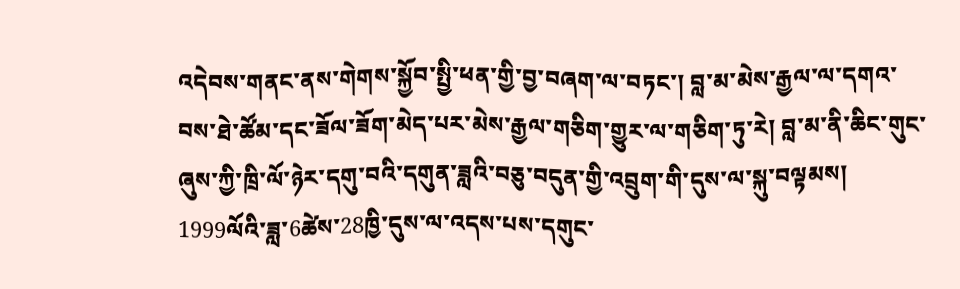འདེབས་གནང་ནས་གེགས་སྐྱོབ་སྤྱི་ཕན་གྱི་བྱ་བཞག་ལ་བཏང་། བླ་མ་མེས་རྒྱལ་ལ་དགའ་བས་ཐེ་ཚོམ་དང་ཟོལ་ཟོག་མེད་པར་མེས་རྒྱལ་གཅིག་གྱུར་ལ་གཅིག་ཏུ་རེ། བླ་མ་ནི་ཆིང་གུང་ཞུས་ཀྱི་ཁྲི་ལོ་ཉེར་དགུ་བའི་དགུན་ཟླའི་བཅུ་བདུན་གྱི་འབྲུག་གི་དུས་ལ་སྐུ་བལྟམས།
1999ལོའི་ཟླ་6ཚེས་28ཁྱི་དུས་ལ་འདས་པས་དགུང་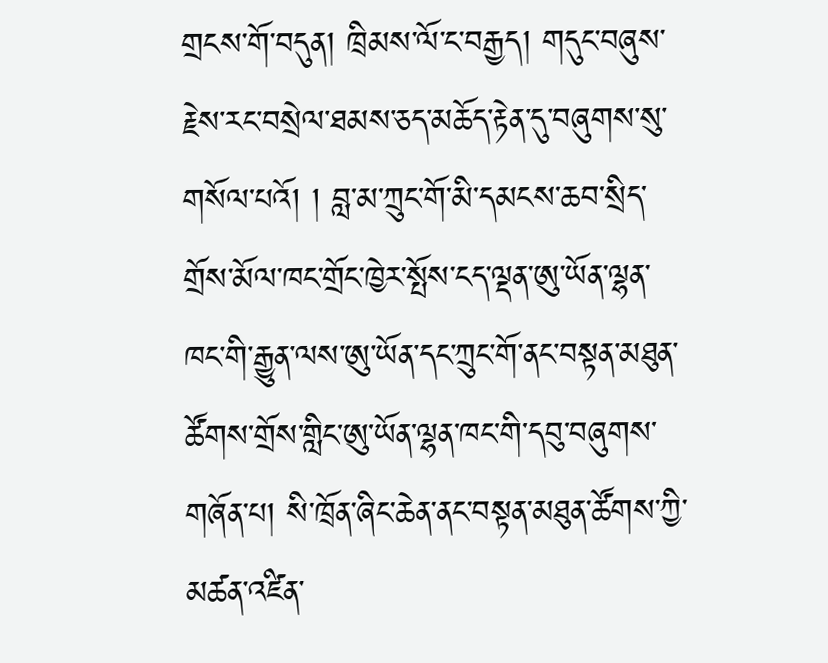གྲངས་གོ་བདུན། ཁྲིམས་ལོ་ང་བརྒྱད། གདུང་བཞུས་རྗེས་རང་བསྲེལ་ཐམས་ཅད་མཆོད་རྟེན་དུ་བཞུགས་སུ་གསོལ་པའོ། ། བླ་མ་ཀྲུང་གོ་མི་དམངས་ཆབ་སྲིད་གྲོས་མོལ་ཁང་གྲོང་ཁྱེར་སྤོས་ངད་ལྡན་ཨུ་ཡོན་ལྷན་ཁང་གི་རྒྱུན་ལས་ཨུ་ཡོན་དང་ཀྲུང་གོ་ནང་བསྟན་མཐུན་ཚོགས་གྲོས་གླིང་ཨུ་ཡོན་ལྷན་ཁང་གི་དབུ་བཞུགས་གཞོན་པ། སི་ཁྲོན་ཞིང་ཆེན་ནང་བསྟན་མཐུན་ཚོགས་ཀྱི་མཚན་འཛིན་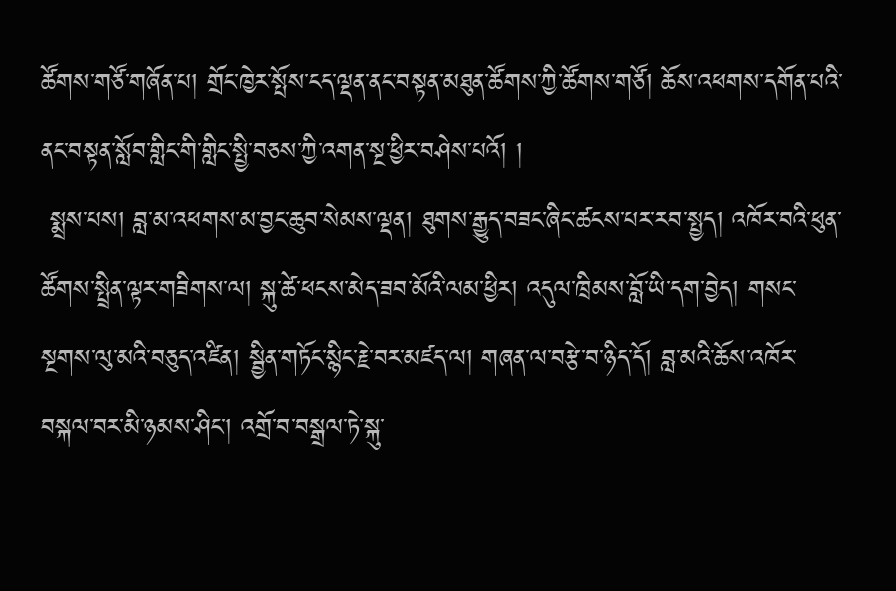ཚོགས་གཙོ་གཞོན་པ། གྲོང་ཁྱེར་སྤོས་ངད་ལྡན་ནང་བསྟན་མཐུན་ཚོགས་ཀྱི་ཚོགས་གཙོ། ཆོས་འཕགས་དགོན་པའི་ནང་བསྟན་སློབ་གླིང་གི་གླིང་སྤྱི་བཅས་ཀྱི་འགན་སྔ་ཕྱིར་བཤེས་པའོ། །
 སྨྲས་པས། བླ་མ་འཕགས་མ་བྱང་ཆུབ་སེམས་ལྡན། ཐུགས་རྒྱུད་བཟང་ཞིང་ཚངས་པར་རབ་སྤྱད། འཁོར་བའི་ཕུན་ཚོགས་སྤྲིན་ལྟར་གཟིགས་ལ། སྐུ་ཚེ་ཕངས་མེད་ཟབ་མོའི་ལམ་ཕྱིར། འདུལ་ཁྲིམས་བློ་ཡི་དག་བྱེད། གསང་སྔགས་ལུ་མའི་བཅུད་འཛིན། སྦྱིན་གཏོང་སྙིང་རྗེ་བར་མཛད་ལ། གཞན་ལ་བརྩེ་བ་ཉིད་དོ། བླ་མའི་ཆོས་འཁོར་བསྐལ་བར་མི་ཉམས་ཤིང་། འགྲོ་བ་བསྒྲལ་ཏེ་སྐུ་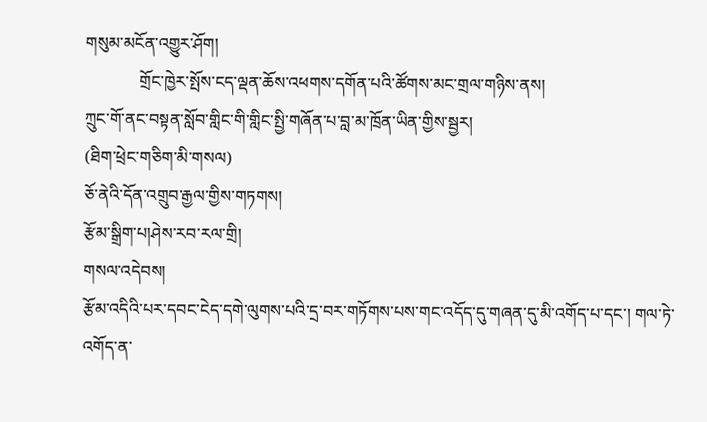གསུམ་མངོན་འགྱུར་ཤོག།
             གྲོང་ཁྱེར་སྤོས་ངད་ལྡན་ཆོས་འཕགས་དགོན་པའི་ཚོགས་མང་གྲལ་གཉིས་ནས།
ཀྲུང་གོ་ནང་བསྟན་སློབ་གླིང་གི་གླིང་སྤྱི་གཞོན་པ་བླ་མ་ཁྲོན་ཡིན་གྱིས་སྦྱར།
(ཐིག་ཕྲེང་གཅིག་མི་གསལ)
ཅོ་ནེའི་དོན་འགྲུབ་རྒྱལ་གྱིས་གཏགས།
རྩོམ་སྒྲིག་པ།ཤེས་རབ་རལ་གྲི།
གསལ་འདེབས།
རྩོམ་འདིའི་པར་དབང་ངེད་དགེ་ལུགས་པའི་དྲ་བར་གཏོགས་པས་གང་འདོད་དུ་གཞན་དུ་མི་འགོད་པ་དང་། གལ་ཏེ་འགོད་ན་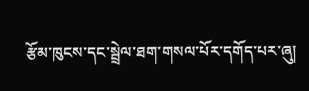རྩོམ་ཁུངས་དང་སྦྲེལ་ཐག་གསལ་པོར་དགོད་པར་ཞུ།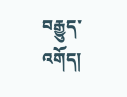བརྒྱུད་འགོད།